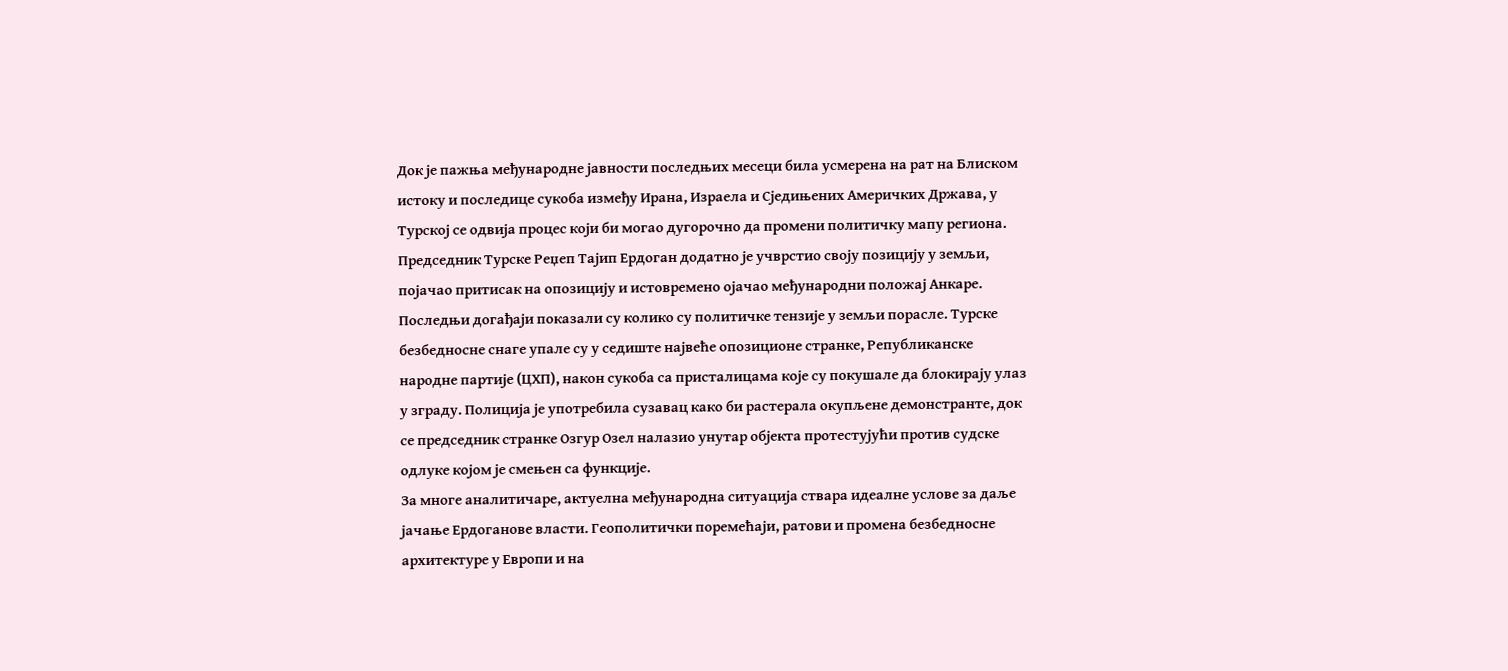Док је пажња међународне јавности последњих месеци била усмерена на рат на Блиском истоку и последице сукоба између Ирана, Израела и Сједињених Америчких Држава, у Турској се одвија процес који би могао дугорочно да промени политичку мапу региона. Председник Турске Реџеп Тајип Ердоган додатно је учврстио своју позицију у земљи, појачао притисак на опозицију и истовремено ојачао међународни положај Анкаре.
Последњи догађаји показали су колико су политичке тензије у земљи порасле. Турске безбедносне снаге упале су у седиште највеће опозиционе странке, Републиканске народне партије (ЦХП), након сукоба са присталицама које су покушале да блокирају улаз у зграду. Полиција је употребила сузавац како би растерала окупљене демонстранте, док се председник странке Озгур Озел налазио унутар објекта протестујући против судске одлуке којом је смењен са функције.
За многе аналитичаре, актуелна међународна ситуација ствара идеалне услове за даље јачање Ердоганове власти. Геополитички поремећаји, ратови и промена безбедносне архитектуре у Европи и на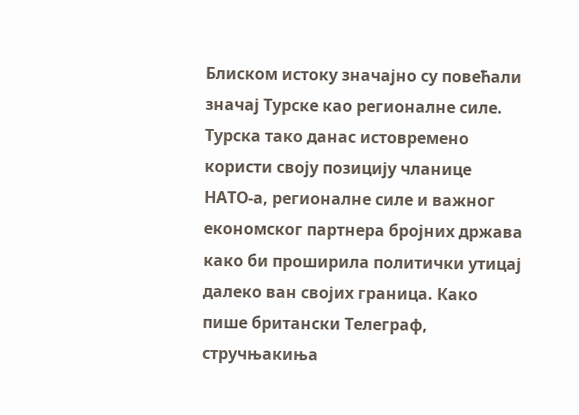Блиском истоку значајно су повећали значај Турске као регионалне силе. Турска тако данас истовремено користи своју позицију чланице НАТО-а, регионалне силе и важног економског партнера бројних држава како би проширила политички утицај далеко ван својих граница. Како пише британски Телеграф, стручњакиња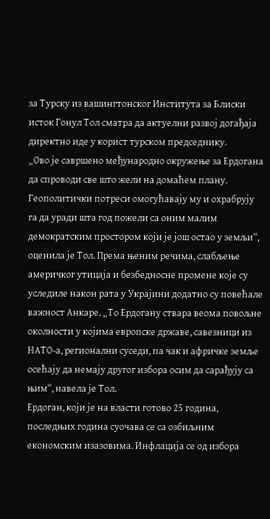за Турску из вашингтонског Института за Блиски исток Гонул Тол сматра да актуелни развој догађаја директно иде у корист турском председнику.
„Ово је савршено међународно окружење за Ердогана да спроводи све што жели на домаћем плану. Геополитички потреси омогућавају му и охрабрују га да уради шта год пожели са оним малим демократским простором који је још остао у земљи“, оценила је Тол. Према њеним речима, слабљење америчког утицаја и безбедносне промене које су уследиле након рата у Украјини додатно су повећале важност Анкаре. „То Ердогану ствара веома повољне околности у којима европске државе, савезници из НАТО-а, регионални суседи, па чак и афричке земље осећају да немају другог избора осим да сарађују са њим“, навела је Тол.
Ердоган, који је на власти готово 25 година, последњих година суочава се са озбиљним економским изазовима. Инфлација се од избора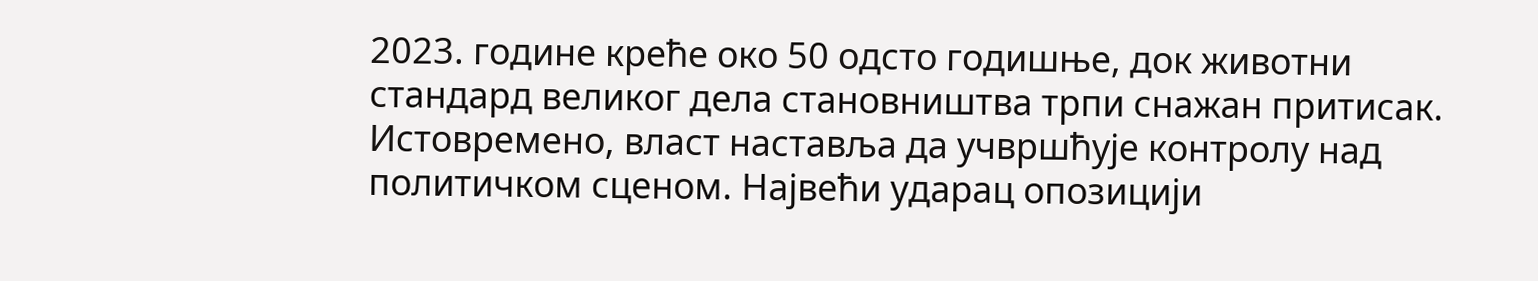2023. године креће око 50 одсто годишње, док животни стандард великог дела становништва трпи снажан притисак. Истовремено, власт наставља да учвршћује контролу над политичком сценом. Највећи ударац опозицији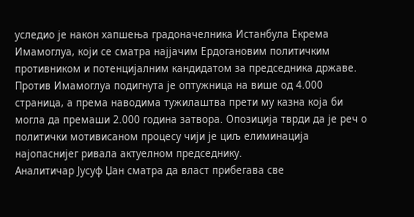уследио је након хапшења градоначелника Истанбула Екрема Имамоглуа, који се сматра најјачим Ердогановим политичким противником и потенцијалним кандидатом за председника државе. Против Имамоглуа подигнута је оптужница на више од 4.000 страница, а према наводима тужилаштва прети му казна која би могла да премаши 2.000 година затвора. Опозиција тврди да је реч о политички мотивисаном процесу чији је циљ елиминација најопаснијег ривала актуелном председнику.
Аналитичар Јусуф Џан сматра да власт прибегава све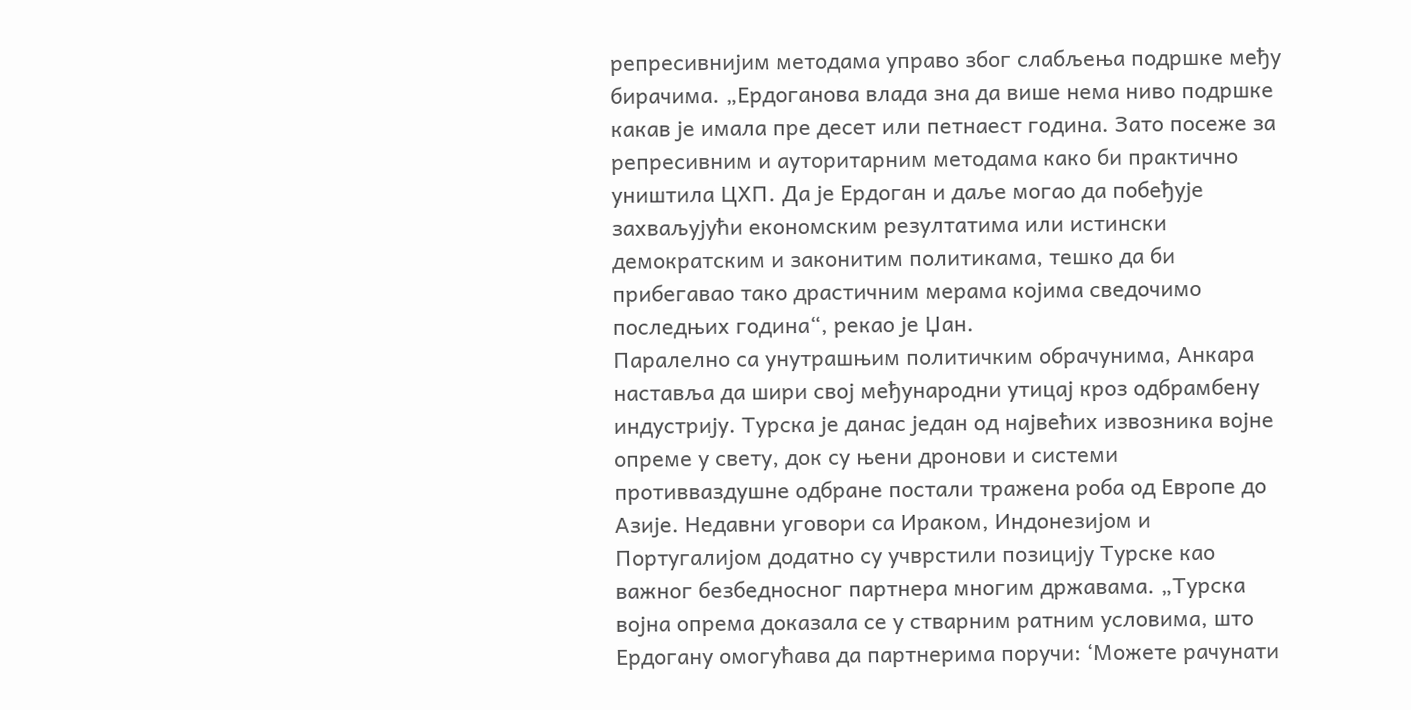репресивнијим методама управо због слабљења подршке међу бирачима. „Ердоганова влада зна да више нема ниво подршке какав је имала пре десет или петнаест година. Зато посеже за репресивним и ауторитарним методама како би практично уништила ЦХП. Да је Ердоган и даље могао да побеђује захваљујући економским резултатима или истински демократским и законитим политикама, тешко да би прибегавао тако драстичним мерама којима сведочимо последњих година“, рекао је Џан.
Паралелно са унутрашњим политичким обрачунима, Анкара наставља да шири свој међународни утицај кроз одбрамбену индустрију. Турска је данас један од највећих извозника војне опреме у свету, док су њени дронови и системи противваздушне одбране постали тражена роба од Европе до Азије. Недавни уговори са Ираком, Индонезијом и Португалијом додатно су учврстили позицију Турске као важног безбедносног партнера многим државама. „Турска војна опрема доказала се у стварним ратним условима, што Ердогану омогућава да партнерима поручи: ‘Можете рачунати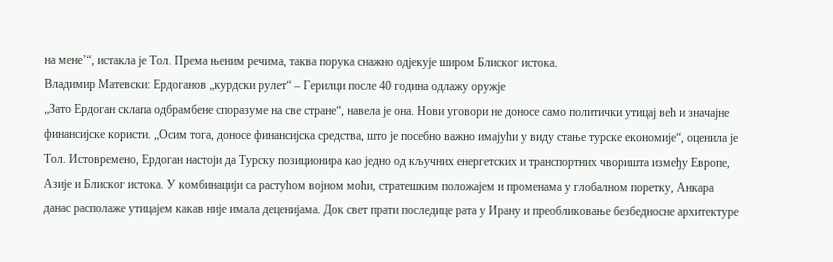на мене’“, истакла је Тол. Према њеним речима, таква порука снажно одјекује широм Блиског истока.
Владимир Матевски: Ердоганов „курдски рулет“ – Герилци после 40 година одлажу оружје
„Зато Ердоган склапа одбрамбене споразуме на све стране“, навела је она. Нови уговори не доносе само политички утицај већ и значајне финансијске користи. „Осим тога, доносе финансијска средства, што је посебно важно имајући у виду стање турске економије“, оценила је Тол. Истовремено, Ердоган настоји да Турску позиционира као једно од кључних енергетских и транспортних чворишта између Европе, Азије и Блиског истока. У комбинацији са растућом војном моћи, стратешким положајем и променама у глобалном поретку, Анкара данас располаже утицајем какав није имала деценијама. Док свет прати последице рата у Ирану и преобликовање безбедносне архитектуре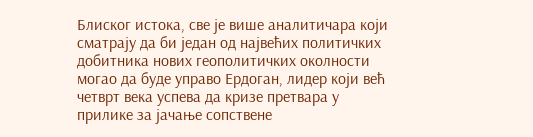Блиског истока, све је више аналитичара који сматрају да би један од највећих политичких добитника нових геополитичких околности могао да буде управо Ердоган, лидер који већ четврт века успева да кризе претвара у прилике за јачање сопствене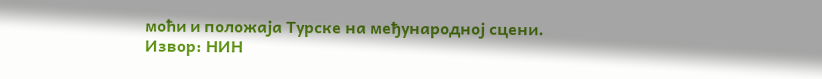моћи и положаја Турске на међународној сцени.
Извор: НИН